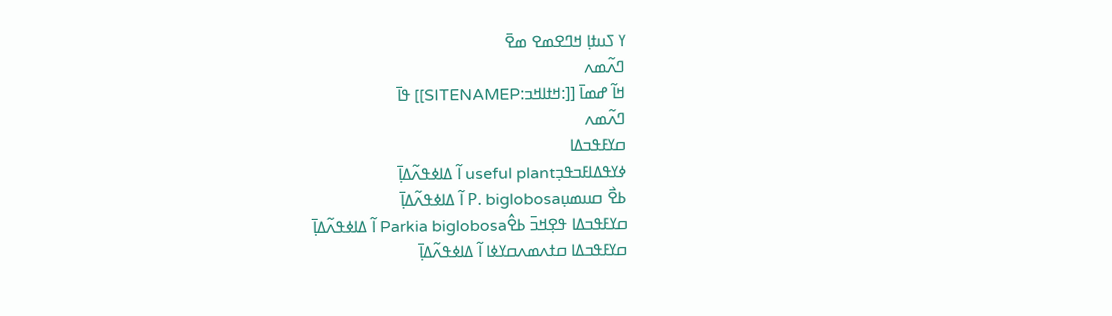ߌ ߖߎߙߊ߲ ߞߣߐߘߐ ߘߐ߫
ߣߍ߬ߘߍ
ߞߊ߬ ߝߘߊ߫ [[:ߞߙߊߞߏ:SITENAMEP]] ߟߊ߫
ߣߍ߬ߘߍ
ߛߌߓߟߏߡߊ
ߦߌߟߡߊߓߏߟߏ߲useful plant ߊ߬ ߡߊߦߟߍ߬ߡߊ߲߫
ߕߐ߯ ߛߎߘߎ߲P. biglobosa ߊ߬ ߡߊߦߟߍ߬ߡߊ߲߫
ߛߌߓߟߏߡߊ ߟߐ߲ߞߏ߫ ߕߐ߮Parkia biglobosa ߊ߬ ߡߊߦߟߍ߬ߡߊ߲߫
ߛߌߓߟߏߡߊ ߛߙߍߘߍߛߌߦߊ ߊ߬ ߡߊߦߟߍ߬ߡߊ߲߫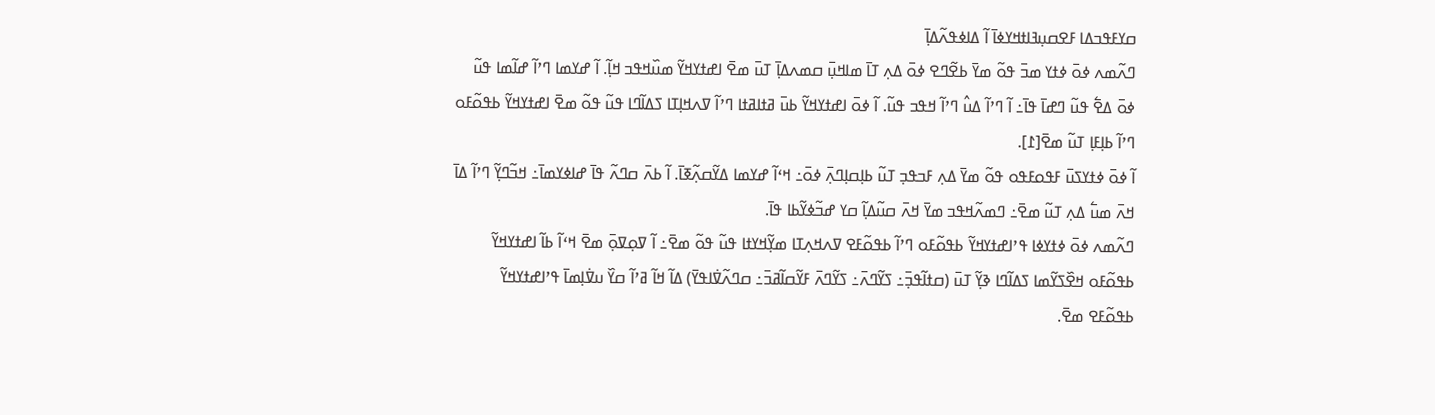ߛߌߓߟߏߡߊ ߓߐߛߎ߲ߔߊߙߞߌߦߊ߫ ߊ߬ ߡߊߦߟߍ߬ߡߊ߲߫
ߣߍ߬ߘߍ ߦߋ߫ ߦߙߌ ߘߏ߫ ߟߋ߬ ߘߌ߫ ߕߐ߬ߣߐ ߦߋ߫ ߡߍ߲ ߠߊ߫ ߘߊߞߎ߲߫ ߛߘߍߡߊ߲߫ ߠߎ߫ ߘߐ߫ ߊߝߙߌߞߌ߬ ߘߎ߰ߞߟߏ ߞߊ߲߬. ߊ߬ ߝߌߘߊ ߣߴߊ߬ ߝߊ߬ߘߊ ߟߎ߬ ߦߋ߫ ߡߐ߱ ߟߎ߬ ߣߝߊ߫ ߟߊ߫߸ ߊ߬ ߣߴߊ߬ ߡߎ߮ ߣߴߊ߬ ߞߟߏ ߟߎ߬. ߊ߬ ߦߋ߫ ߊߝߙߌߞߌ߬ ߕߎ߫ ߥߙߊߥߙߊ ߣߴߊ߬ ߜߍߞߊ߲ߠߊ ߖߡߊ߬ߣߊ ߟߎ߬ ߟߋ߬ ߘߐ߫ ߊߝߙߌߞߌ߬ ߕߟߋ߬ߓߋ ߣߴߊ߬ ߕߊ߲ߓߊ߲ ߠߎ߬ ߘߐ߫[߁].
ߊ߬ ߦߋ߫ ߦߙߌߖߎ߫ ߓߟߋߓߟߋ ߟߋ߬ ߘߌ߫ ߡߍ߲ ߓߏߟߏ߲ ߠߎ߬ ߕߊ߲ߛߊ߲ߣߍ߲߫ ߦߋ߫߸ ߞߵߊ߬ ߝߌߘߊ ߡߌ߬ߛߍ߲߬ߧߊ߫. ߊ߬ ߕߍ߫ ߛߣߍ߬ ߟߊ߫ ߝߊߦߌߘߊ߫߸ ߞߏ߬ߣߌ߲߬ ߣߴߊ߬ ߡߊ߫ ߞߍ߫ ߘߎ߱ ߡߍ߲ ߠߎ߬ ߘߐ߫߸ ߣߘߍ߬ߞߟߏ ߘߌ߫ ߞߍ߫ ߛߎ߬ߡߊ߲߬ ߛߌ ߝߏ߬ߦߌ߬ߕߊ ߟߊ߫.
ߣߍ߬ߘߍ ߦߋ߫ ߦߙߌߦߊ ߟߴߊߝߙߌߞߌ߬ ߕߟߋ߬ߓߋ ߣߴߊ߬ ߕߟߋ߬ߓߐ ߜߍߞߍ߲ߠߊ ߘߌ߲߬ߞߌߙߊ ߟߎ߬ ߟߋ߬ ߘߐ߫߸ ߊ߬ ߜߋ߲ߜߋ߲߫ ߘߐ߫ ߞߵߊ߬ ߕߊ߬ ߊߝߙߌߞߌ߬ ߕߟߋ߬ߓߋ ߞߐ߰ߖߌ߬ߘߊ ߖߡߊ߬ߣߊ ߢߌ߲߬ ߠߎ߫ (ߛߙߊ߬ߟߏ߲߫߸ ߖߌ߬ߣߍ߫߸ ߖߌ߬ߣߍ߫ ߓߌ߬ߛߊ߬ߥߏ߫߸ ߛߣߍ߬ߜ߭ߊߟߌ߫) ߡߊ߬ ߞߊ߬ ߥߴߊ߬ ߛߌ߰ ߎߜ߭ߊ߲ߘߊ߫ ߟߴߊߝߙߌߞߌ߬ ߕߟߋ߬ߓߐ ߘߐ߫.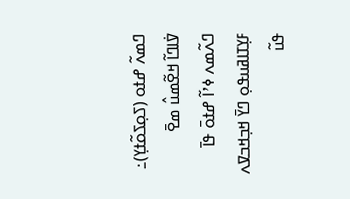ߣߘߍ߬ ߝߙߋ (ߖߋ߲ߖߋ߬ߙߌ߲)߸ ߜ߭ߊߣߊ߬ ߞߐ߬ߘߎ߮ ߘߐ߫
ߣߍ߬ߘߍ ߦߴߊ߬ ߝߙߋ߫ ߟߊ߫ ߓߌ߲ߠߊߥߎߟߋ߲ ߣߌ߫ ߞߏ߲ߞߏߜߍ ߟߎ߬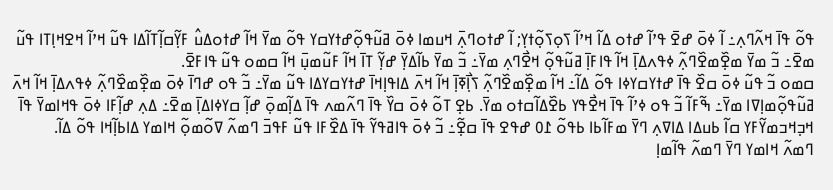ߟߋ߬ ߟߊ߫ ߞߍ߬ߣߍ߲߸ ߊ߬ ߦߋ߫ ߝߐ߫ ߟߴߊ߬ ߝߙߋ ߡߊ߬ ߞߴߊ߬ ߖߋ߲ߖߋ߲߬ߙߌ߲; ߊ߬ ߝߙߋߣߍ߲߫ ߞߎߘߊ ߦߋ߫ ߥߎ߬ߟߋ߲߬ߝߙߌߛߌ ߟߋ߬ ߘߌ߫ ߞߊ߬ ߝߙߋߡߎ߮ ߓߌ߲߬ߛߊ߲߬ߠߊ߬ߡߊ ߟߎ߬ ߞߴߊ߬ ߞߐߞߊ߲ߠߊ ߟߎ߬ ߘߐ߫߸ ߏ߬ ߘߌ߫ ߘߐ߲߰ߘߐ߰ߣߍ߲߬ ߦߟߍߡߊ߲߫ ߞߊ߬ ߟߊߓߊ߲߫ ߥߎ߬ߟߋ߲߬ ߞߐ߯ߣߍ߲ ߘߌ߫߸ ߏ߬ ߘߌ߫ ߕߊ߬ߡߌ߲߫ ߝߌ߲߬ ߠߊ߫ ߞߊ߬ ߓߎ߬ߘߎ߲߫ ߞߊ߬ ߛߘߋ ߟߎ߬ ߟߊߓߐ߫.
ߛߘߋ ߏ߬ ߟߎ߬ ߦߋ߫ ߛߐ߰ ߟߊ߫ ߝߙߌߛߌߦߊ ߟߋ߬ ߡߊ߬߸ ߞߊ߬ ߘߐ߲߰ߘߐ߰ߣߍ߲߬ ߖߊ߲߯ߧߊ߲߫ ߞߊ߬ ߞߍ߫ ߡߊߟߊ߲ߞߊ߫ ߝߙߌߛߌߡߊ ߟߎ߬ ߘߌ߫߸ ߏ߬ ߟߋ ߝߣߊ߫ ߦߋ߫ ߘߐ߲߰ߘߐ߰ߣߍ߲߬ ߦߟߍߡߊ߲߫ ߞߊ߬ ߞߍ߫ ߥߎ߬ߟߋ߲߬ߘߊ߲ߜߊ ߘߌ߫߸ ߒ߬ߓߊ߬ ߏ߬ ߟߋ ߦߴߊ߬ ߟߊ߫ ߞߐ߯ߟߌ ߕߐ߰ߡߊ߬ߛߙߋ ߘߌ߫. ߕߐ߲ ߠߋ߬ ߦߋ߫ ߛߌ߰ ߟߊ߫ ߣߍ߬ߘߍ ߟߊ߫ ߡߊ߲߬ߘߋ߲߫ ߝߊ߲߬ ߛߌߦߊߡߊ߲߫ ߘߐ߫߸ ߡߍ߲ ߝߊ߲߬ߓߊ ߦߋ߫ ߟߞߊߘߌ߫ ߟߊ߫ ߞߏ߲ߞߏߘߌ߬ߓߌ ߛߊ߬ ߕߎߡߊ ߡߊߜߍ߲ ߣߌ߫ ߘߓߊ߬ߕߊ ߕߟߋ߬ ߁߀ ߝߟߐ ߟߊ߫ ߛߐ߲߬߸ ߏ߬ ߦߋ߫ ߟߊߥߟߌ߬ ߟߊ߫ ߡߐ߰ߓߊ ߟߎ߬ ߓߟߏ߫ ߣߘߍ߬ ߜߋ߬ߘߋ߲߬ ߞߊߘߌ ߡߊߕߊ߲߬ߞߊ ߟߋ߬ ߡߊ߬.
ߣߘߍ߬ ߞߊߘߌ ߣߌ߫ ߣߘߍ߬ ߟߊ߬ߘߊ߲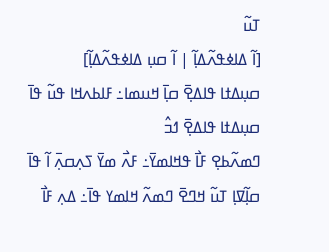ߠߎ߬
[ߊ߬ ߡߊߦߟߍ߬ߡߊ߲߬ | ߊ߬ ߛߎ߲ ߡߊߦߟߍ߬ߡߊ߲߬]
ߛߎ߲ߡߙߊ ߟߊߡߐ߲߫ ߛߊ߲߫ ߞߎߘߊ߸ ߓߊߕߍߞߊ ߟߎ߬ ߟߊ߫ ߛߎ߲ߡߙߊ ߟߊߡߐ߲߫ ߗߏ߮
ߣߘߍ߬ߕߐ߲ ߓߊ߯ ߟߞߊߘߌ߫߸ ߓߍ߯ ߘߌ߫ ߖߍ߲ߛߍ߲߫ ߊ߬ ߟߊ߫ ߛߊ߲߬ߜߊ߲ ߠߎ߬ ߞߣߐ߫ ߣߘߍ߬ ߞߊߘߌ ߟߊ߫߸ ߡߍ߲ ߓߊ߯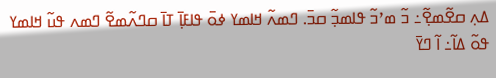ߡߍ߲ ߛߐ߬ߘߐ߲߬߸ ߏ߬ ߘߴߏ߬ ߟߊߘߏ߲߬ ߛߏ߫. ߣߘߍ߬ ߞߊߘߌ ߦߋ߫ ߟߊߓߊ߲߫ ߠߊ߫ ߛߣߍ߬ߘߐ߬ ߣߘߍ ߟߎ߬ ߞߊߘߌ ߟߋ߬ ߡߊ߬߸ ߊ߬ ߣߌ߫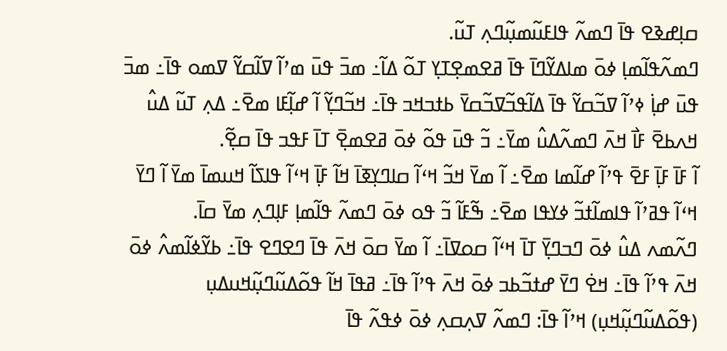ߛߊ߲ߝߢߐ ߟߊ߫ ߣߘߍ߬ ߟߊߓߎ߬ߘߎ߲߬ߣߍ߲ ߠߎ߬.
ߣߘߍ߬ߟߊ߬ߘߊ߲ ߦߋ߫ ߘߊߡߌ߬ߣߊ߫ ߟߊ߫ ߥߐߘߐ߲ߠߌ߲ ߠߋ߬ ߡߊ߬߸ ߘߏ߫ ߟߎ߫ ߘߴߊ߬ ߜߊ߬ߛߌ߬ ߜߘߋ ߟߊ߫߸ ߘߏ߫ ߟߎ߫ ߝߊ߲߭ ߦߴߊ߬ ߜߏ߬ߛߌ߬ ߟߊ߫ ߡߊ߬ߟߏ߬ߜߏ߬ߛߌ߫ ߕߙߏߞߏ ߟߊ߫߸ ߞߏ߬ߣߌ߲߬ ߊ߬ ߝߊ߲߬ߓߊ ߘߐ߫߸ ߡߍ߲ ߠߎ߬ ߡߎ߮ ߞߍߕߐ߫ ߓߊ߯ ߞߍ߫ ߣߘߍ߬ߡߎ߮ ߘߌ߫߸ ߏ߬ ߟߎ߫ ߟߋ߬ ߦߋ߫ ߥߐߘߐ߲߫ ߠߊ߫ ߓߟߏ ߟߊ߫ ߛߐ߲߬.
ߊ߬ ߓߊ߫ ߓߊ߲߫ ߓߐ߫ ߟߴߊ߬ ߝߊ߬ߘߊ ߘߐ߫߸ ߊ߬ ߘߌ߫ ߞߏ߬ ߞߵߊ߬ ߛߊߣߌ߲ߧߊ߫ ߞߊ߬ ߓߊ߲߫ ߞߵߊ߬ ߟߊߖߊ߬ ߞߎߘߊ߫ ߘߌ߫ ߊ߬ ߣߌ߫ ߞߵߊ߬ ߟߥߴߊ߬ ߟߊߘߊ߬ߙߏ߬ ߦߌߟߊ ߘߐ߫߸ ߒ߬ߓߊ߬ ߏ߬ ߟߋ ߦߋ߫ ߣߘߍ߬ ߟߊ߬ߘߊ߲ ߓߊ߲ߣߍ߲ ߘߌ߫ ߛߊ߫.
ߣߍ߬ߘߍ ߡߎ߮ ߦߋ߫ ߣߏߣߌ߲߫ ߠߊ߫ ߞߵߊ߬ ߛߋߜߊ߫߸ ߊ߬ ߘߌ߫ ߛߋ߫ ߞߍ߫ ߟߊ߫ ߣߐߣߐ ߟߊ߫߸ ߕߌ߬ߦߊ߬ߘߍ߮ ߦߋ߫ ߞߍ߫ ߟߴߊ߬ ߟߊ߫߸ ߞߐ߭ ߣߌ߫ ߝߙߏ߬ߕߏ ߦߋ߫ ߞߍ߫ ߟߴߊ߬ ߟߊ߫߸ ߥߟߊ߫ ߞߊ߬ ߟߋ߬ߡߎ߬ߣߎ߲߬ߞߎߡߎ߲ (ߟߋ߬ߡߎ߬ߣߎ߲߬ߞߎ߲) ߞߴߊ߬ ߟߊ߫: ߣߘߍ߬ ߜߍ߲ߛߍ߲ ߦߋ߫ ߦߟߍ߬ ߟߊ߫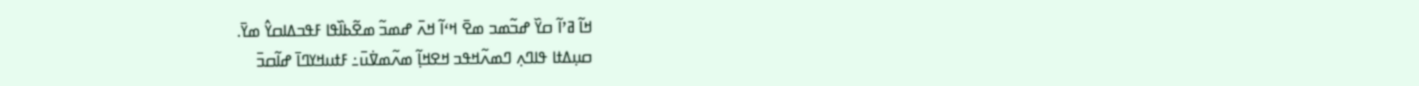ߞߊ߬ ߥߴߊ߬ ߛߌ߰ ߝߏ߬ߘߏ ߘߐ߫ ߞߵߊ߬ ߞߍ߫ ߝߘߏ߬ ߘߐ߬ߕߊ߰ߟߊ ߓߟߏߡߊߛߌ߮ ߘߌ߫.
ߛߎ߲ߡߙߊ ߟߊߣߍ߲ ߣߘߍ߬ߞߟߏ ߞߐߞߊ߲߬ ߘߍ߬ߘߜ߭ߎ߫߸ ߓߙߎߞߌߣߊ߫ ߝߊ߬ߛߏ߫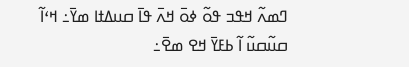ߣߘߍ߬ ߞߟߏ ߟߋ߬ ߦߋ߫ ߞߍ߫ ߟߊ߫ ߛߎߡߙߊ ߘߌ߫߸ ߞߵߊ߬ ߛߎ߬ߛߎ߬ ߊ߬ ߕߓߌ߫ ߞߐ ߘߐ߫߸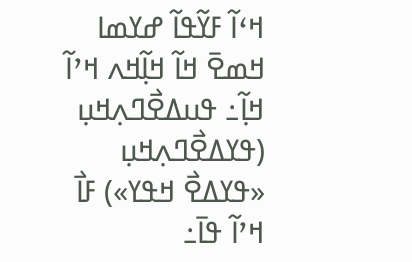ߞߵߊ߬ ߓߌ߬ߟߊ߬ ߝߌߘߊ ߞߘߐ߫ ߞߊ߬ ߞߊ߲߬ߞߍ ߞߴߊ߬ ߞߊ߲߬߸ ߟߎߡߐ߯ߣߍ߲ߞߎ߲ (ߟߌߡߐ߯ߣߍ߲ߞߎ߲ «ߟߌߡߐ߯ ߞߟߌ») ߓߊ߯ ߞߴߊ߬ ߟߊ߫߸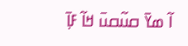ߊ߬ ߘߌ߫ ߛߎ߬ߛߎ߫ ߞߊ߬ ߓߊ߲߫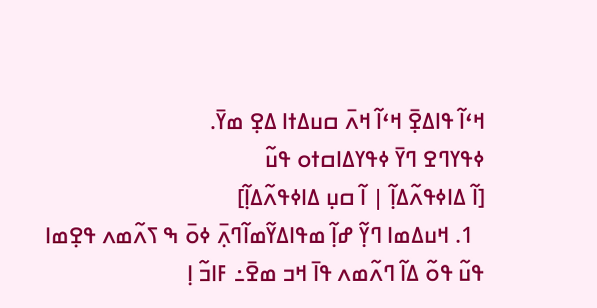ߞߵߊ߬ ߟߊߡߐ߲߫ ߞߵߊ߬ ߞߍ߫ ߛߎߡߙߊ ߡߐ߲ ߘߌ߫.
ߦߟߌߣߐ ߣߌ߫ ߦߟߌߡߊߛߙߋ ߟߎ߬
[ߊ߬ ߡߊߦߟߍ߬ߡߊ߲߬ | ߊ߬ ߛߎ߲ ߡߊߦߟߍ߬ߡߊ߲߬]
  1. ߞߎߡߘߊ ߣߌ߲߬ ߝߊ߲߬ ߘߟߊߡߌ߬ߘߊ߬ߣߍ߲߫ ߦߋ߫ ߒ ߖߍ߬ߘߍ ߟߐ߲ߘߊ ߟߎ߬ ߟߋ߬ ߡߊ߬ ߣߍ߬ߘߍ ߟߊ߫ ߞߏ ߘߐ߫߸ ߓߊߏ߬ ߊ߲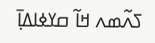ߖߍ߬ߘߍ ߞߊ߬ ߛߌߦߊߡߊ߲߫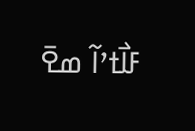ߓߊ߯ߙߴߊ߬ ߘߐ߫